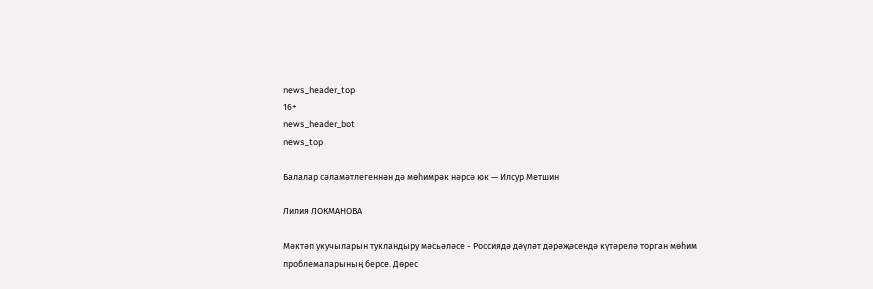news_header_top
16+
news_header_bot
news_top

Балалар сәламәтлегеннән дә мөһимрәк нәрсә юк — Илсур Метшин

Лилия ЛОКМАНОВА

Мәктәп укучыларын тукландыру мәсьәләсе - Россиядә дәүләт дәрәҗәсендә күтәрелә торган мөһим проблемаларының берсе. Дөрес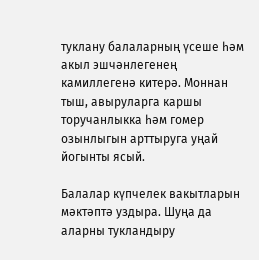туклану балаларның үсеше һәм акыл эшчәнлегенең камиллегенә китерә. Моннан тыш, авыруларга каршы торучанлыкка һәм гомер озынлыгын арттыруга уңай йогынты ясый.

Балалар күпчелек вакытларын мәктәптә уздыра. Шуңа да аларны тукландыру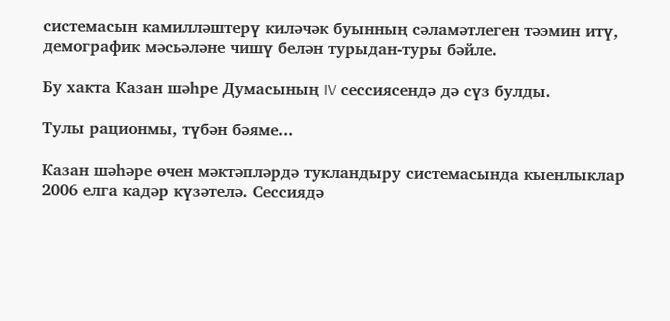системасын камилләштерү киләчәк буынның сәламәтлеген тәэмин итү, демографик мәсьәләне чишү белән турыдан-туры бәйле.

Бу хакта Казан шәһре Думасының IV сессиясендә дә сүз булды.

Тулы рационмы, түбән бәяме...

Казан шәһәре өчен мәктәпләрдә тукландыру системасында кыенлыклар 2006 елга кадәр күзәтелә. Сессиядә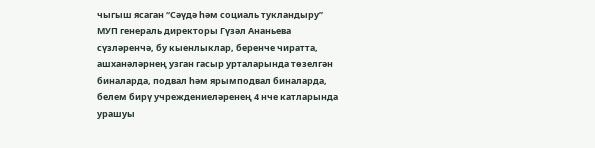чыгыш ясаган “Сәүдә һәм социаль тукландыру” МУП генераль директоры Гүзәл Ананьева сүзләренчә, бу кыенлыклар, беренче чиратта, ашханәләрнең узган гасыр урталарында төзелгән биналарда, подвал һәм ярымподвал биналарда, белем бирү учреждениеләренең 4 нче катларында урашуы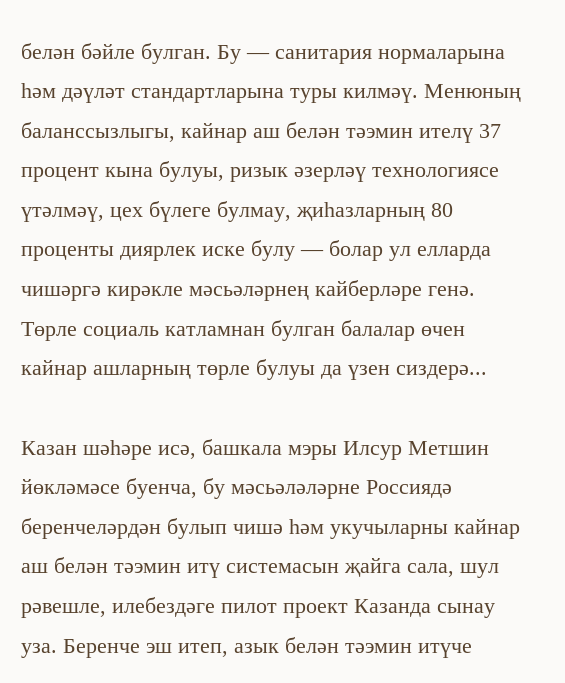белән бәйле булган. Бу — санитария нормаларына һәм дәүләт стандартларына туры килмәү. Менюның баланссызлыгы, кайнар аш белән тәэмин ителү 37 процент кына булуы, ризык әзерләү технологиясе үтәлмәү, цех бүлеге булмау, җиһазларның 80 проценты диярлек иске булу — болар ул елларда чишәргә кирәкле мәсьәләрнең кайберләре генә. Төрле социаль катламнан булган балалар өчен кайнар ашларның төрле булуы да үзен сиздерә...

Казан шәһәре исә, башкала мэры Илсур Метшин йөкләмәсе буенча, бу мәсьәләләрне Россиядә беренчеләрдән булып чишә һәм укучыларны кайнар аш белән тәэмин итү системасын җайга сала, шул рәвешле, илебездәге пилот проект Казанда сынау уза. Беренче эш итеп, азык белән тәэмин итүче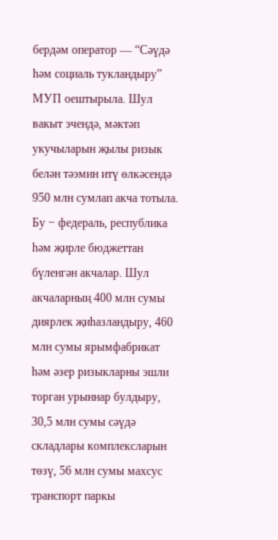бердәм оператор — “Сәүдә һәм социаль тукландыру” МУП оештырыла. Шул вакыт эчендә, мәктәп укучыларын җылы ризык белән тәэмин итү өлкәсендә 950 млн сумлап акча тотыла. Бу − федераль, республика һәм җирле бюджеттан бүленгән акчалар. Шул акчаларның 400 млн сумы диярлек җиһазландыру, 460 млн сумы ярымфабрикат һәм әзер ризыкларны эшли торган урыннар булдыру, 30,5 млн сумы сәүдә складлары комплексларын төзү, 56 млн сумы махсус транспорт паркы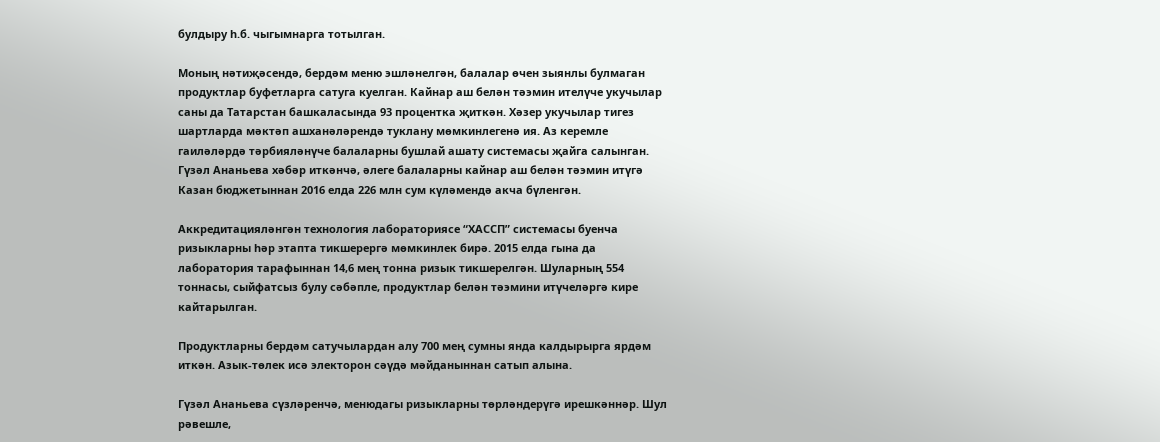булдыру һ.б. чыгымнарга тотылган.

Моның нәтиҗәсендә, бердәм меню эшләнелгән, балалар өчен зыянлы булмаган продуктлар буфетларга сатуга куелган. Кайнар аш белән тәэмин ителүче укучылар саны да Татарстан башкаласында 93 процентка җиткән. Хәзер укучылар тигез шартларда мәктәп ашханәләрендә туклану мөмкинлегенә ия. Аз керемле гаиләләрдә тәрбияләнүче балаларны бушлай ашату системасы җайга салынган. Гүзәл Ананьева хәбәр иткәнчә, әлеге балаларны кайнар аш белән тәэмин итүгә Казан бюджетыннан 2016 елда 226 млн сум күләмендә акча бүленгән.

Аккредитацияләнгән технология лабораториясе “ХАССП” системасы буенча ризыкларны һәр этапта тикшерергә мөмкинлек бирә. 2015 елда гына да лаборатория тарафыннан 14,6 мең тонна ризык тикшерелгән. Шуларның 554 тоннасы, сыйфатсыз булу сәбәпле, продуктлар белән тәэмини итүчеләргә кире кайтарылган.

Продуктларны бердәм сатучылардан алу 700 мең сумны янда калдырырга ярдәм иткән. Азык-төлек исә электорон сәүдә мәйданыннан сатып алына.

Гүзәл Ананьева сүзләренчә, менюдагы ризыкларны төрләндерүгә ирешкәннәр. Шул рәвешле,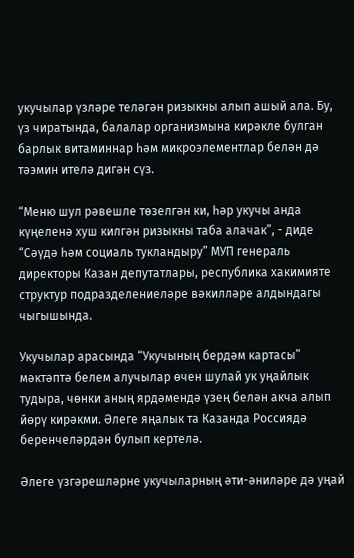укучылар үзләре теләгән ризыкны алып ашый ала. Бу, үз чиратында, балалар организмына кирәкле булган барлык витаминнар һәм микроэлементлар белән дә тәэмин ителә дигән сүз.

“Меню шул рәвешле төзелгән ки, һәр укучы анда күңеленә хуш килгән ризыкны таба алачак”, - диде “Сәүдә һәм социаль тукландыру” МУП генераль директоры Казан депутатлары, республика хакимияте структур подразделениеләре вәкилләре алдындагы чыгышында.

Укучылар арасында “Укучының бердәм картасы” мәктәптә белем алучылар өчен шулай ук уңайлык тудыра, чөнки аның ярдәмендә үзең белән акча алып йөрү кирәкми. Әлеге яңалык та Казанда Россиядә беренчеләрдән булып кертелә.

Әлеге үзгәрешләрне укучыларның әти-әниләре дә уңай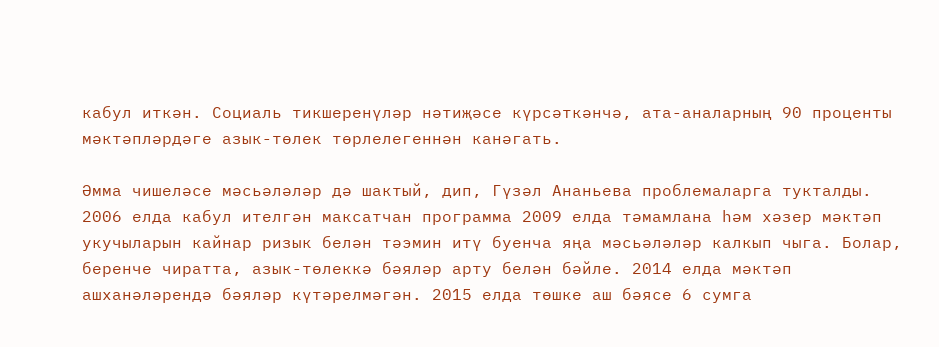кабул иткән. Социаль тикшеренүләр нәтиҗәсе күрсәткәнчә, ата-аналарның 90 проценты мәктәпләрдәге азык-төлек төрлелегеннән канәгать.

Әмма чишеләсе мәсьәләләр дә шактый, дип, Гүзәл Ананьева проблемаларга тукталды.  2006 елда кабул ителгән максатчан программа 2009 елда тәмамлана һәм хәзер мәктәп укучыларын кайнар ризык белән тәэмин итү буенча яңа мәсьәләләр калкып чыга. Болар, беренче чиратта, азык-төлеккә бәяләр арту белән бәйле. 2014 елда мәктәп ашханәләрендә бәяләр күтәрелмәгән. 2015 елда төшке аш бәясе 6 сумга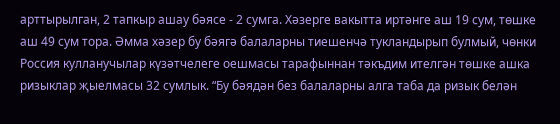арттырылган, 2 тапкыр ашау бәясе - 2 сумга. Хәзерге вакытта иртәнге аш 19 сум, төшке аш 49 сум тора. Әмма хәзер бу бәягә балаларны тиешенчә тукландырып булмый, чөнки Россия кулланучылар күзәтчелеге оешмасы тарафыннан тәкъдим ителгән төшке ашка ризыклар җыелмасы 32 сумлык. “Бу бәядән без балаларны алга таба да ризык белән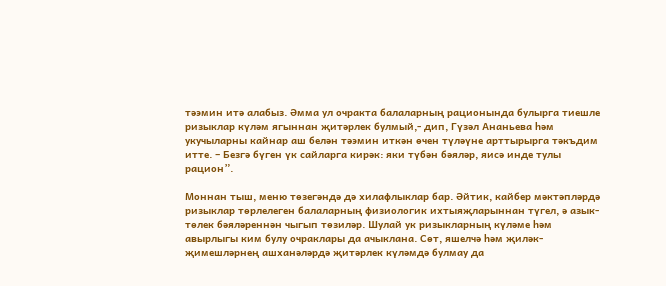тәэмин итә алабыз. Әмма ул очракта балаларның рационында булырга тиешле ризыклар күләм ягыннан җитәрлек булмый,- дип, Гүзәл Ананьева һәм укучыларны кайнар аш белән тәэмин иткән өчен түләүне арттырырга тәкъдим итте. – Безгә бүген үк сайларга кирәк: яки түбән бәяләр, яисә инде тулы рацион”.

Моннан тыш, меню төзегәндә дә хилафлыклар бар. Әйтик, кайбер мәктәпләрдә ризыклар төрлелеген балаларның физиологик ихтыяҗларыннан түгел, ә азык-төлек бәяләреннән чыгып төзиләр. Шулай ук ризыкларның күләме һәм авырлыгы ким булу очраклары да ачыклана. Сөт, яшелчә һәм җиләк-җимешләрнең ашханәләрдә җитәрлек күләмдә булмау да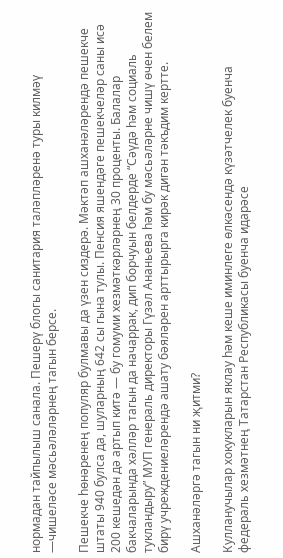нормадан тайпылыш санала. Пешерү блогы санитария таләпләренә туры килмәү —чишеләсе мәсьәләләрнең тагын берсе.

Пешекче һөнәренең популяр булмавы да үзен сиздерә. Мәктәп ашханәләрендә пешекче штаты 940 булса да, шуларның 642 сы гына тулы. Пенсия яшендәге пешекчеләр саны исә 200 кешедән дә артып китә — бу гомуми хезмәткәрләрнең 30 проценты. Балалар бакчаларында хәлләр тагын да начаррак, дип борчуын белдерде “Сәүдә һәм социаль тукландыру” МУП генераль директоры Гүзәл Ананьева һәм бу мәсьәләрне чишү өчен белем бирү учреждениеләрендә ашату бәяләрен арттырырга кирәк дигән тәкъдим кертте.

Ашханәләргә тагын ни җитми?

Кулланучылар хокукларын яклау һәм кеше иминлеге өлкәсендә күзәтчелек буенча федераль хезмәтнең Татарстан Республикасы буенча идарәсе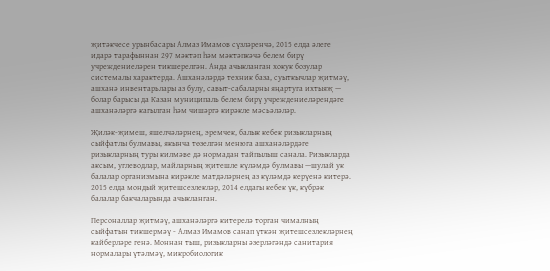җитәкчесе урынбасары Алмаз Имамов сүзләренчә, 2015 елда әлеге идарә тарафыннан 297 мәктәп һәм мәктәпкәчә белем бирү учреждениеләрен тикшерелгән. Анда ачыкланган хокук бозулар системалы характерда. Ашханәләрдә техник база, суыткычлар җитмәү, ашханә инвентарьлары аз булу, савыт-сабаларны яңартуга ихтыяҗ — болар барысы да Казан муниципаль белем бирү учреждениеләрендәге ашханәләргә кагылган һәм чишәргә кирәкле мәсьәләләр.

Җиләк-җимеш, яшелчәләрнең, эремчек, балык кебек ризыкларның сыйфатлы булмавы, якынча төзелгән менюга ашханәләрдәге ризыкларның туры килмәве дә нормадан тайпылыш санала. Ризыкларда аксым, углеводлар, майларның җитешле күләмдә булмавы —шулай ук балалар организмына кирәкле матдәләрнең аз күләмдә керүенә китерә. 2015 елда мондый җитешсезлекләр, 2014 елдагы кебек үк, күбрәк балалар бакчаларында ачыкланган.

Персоналлар җитмәү, ашханәләргә китерелә торган чималның сыйфатын тикшермәү - Алмаз Имамов санап үткән җитешсезлекләрнең кайберләре генә. Моннан тыш, ризыкларны әзерләгәндә санитария нормалары үтәлмәү, микробиологик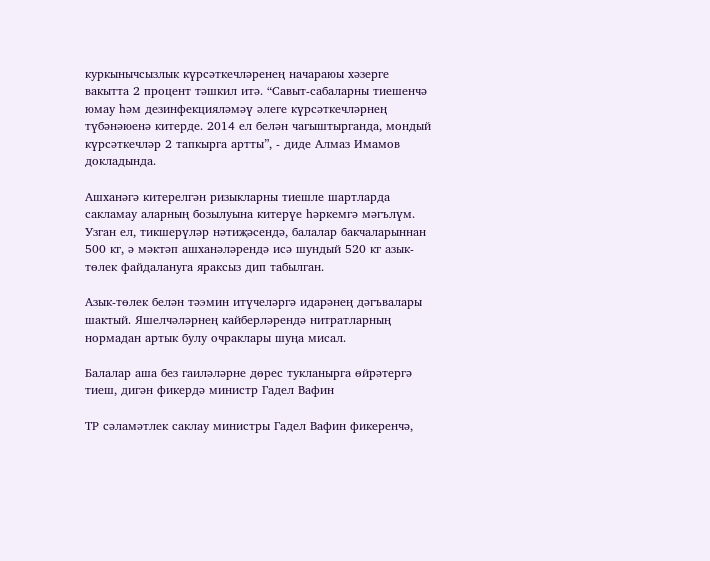куркынычсызлык күрсәткечләренең начараюы хәзерге вакытта 2 процент тәшкил итә. “Савыт-сабаларны тиешенчә юмау һәм дезинфекцияләмәү әлеге күрсәткечләрнең түбәнәюенә китерде. 2014 ел белән чагыштырганда, мондый күрсәткечләр 2 тапкырга артты”, - диде Алмаз Имамов докладында.

Ашханәгә китерелгән ризыкларны тиешле шартларда сакламау аларның бозылуына китерүе һәркемгә мәгълүм. Узган ел, тикшерүләр нәтиҗәсендә, балалар бакчаларыннан 500 кг, ә мәктәп ашханәләрендә исә шундый 520 кг азык-төлек файдалануга яраксыз дип табылган.

Азык-төлек белән тәэмин итүчеләргә идарәнең дәгъвалары шактый. Яшелчәләрнең кайберләрендә нитратларның нормадан артык булу очраклары шуңа мисал.

Балалар аша без гаиләләрне дөрес тукланырга өйрәтергә тиеш, дигән фикердә министр Гадел Вафин

ТР сәламәтлек саклау министры Гадел Вафин фикеренчә,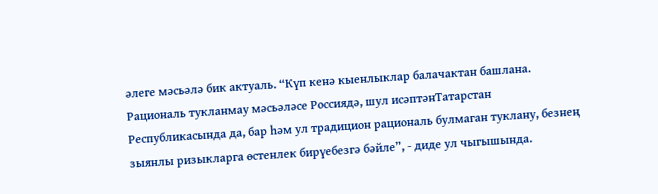әлеге мәсьәлә бик актуаль. “Күп кенә кыенлыклар балачактан башлана. Рациональ тукланмау мәсьәләсе Россиядә, шул исәптәнТатарстан Республикасында да, бар һәм ул традицион рациональ булмаган туклану, безнең зыянлы ризыкларга өстенлек бирүебезгә бәйле”, - диде ул чыгышында.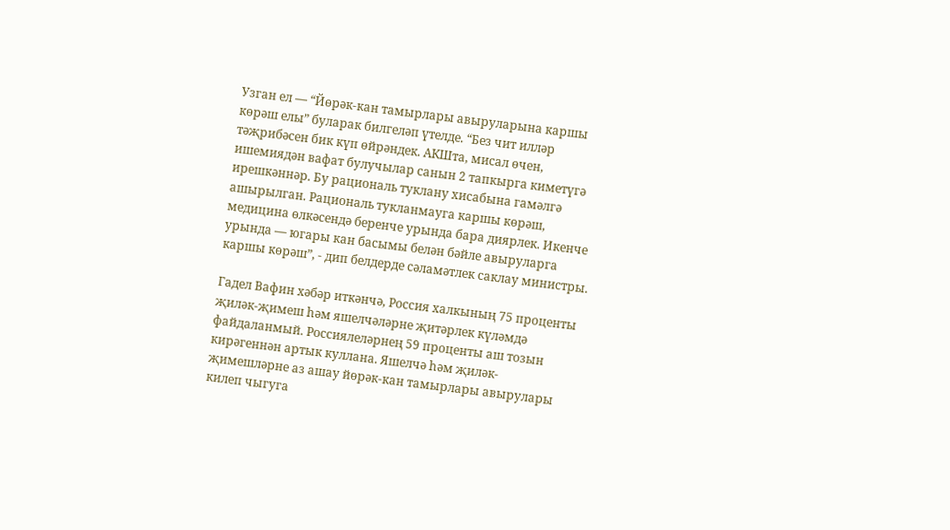Узган ел — “Йөрәк-кан тамырлары авыруларына каршы көрәш елы” буларак билгеләп үтелде. “Без чит илләр тәҗрибәсен бик күп өйрәндек. АКШта, мисал өчен, ишемиядән вафат булучылар санын 2 тапкырга киметүгә ирешкәннәр. Бу рациональ туклану хисабына гамәлгә ашырылган. Рациональ тукланмауга каршы көрәш, медицина өлкәсендә беренче урында бара диярлек. Икенче урында — югары кан басымы белән бәйле авыруларга каршы көрәш”, - дип белдерде сәламәтлек саклау министры.

Гадел Вафин хәбәр иткәнчә, Россия халкының 75 проценты җиләк-җимеш һәм яшелчәләрне җитәрлек күләмдә файдаланмый. Россиялеләрнең 59 проценты аш тозын кирәгеннән артык куллана. Яшелчә һәм җиләк-җимешләрне аз ашау йөрәк-кан тамырлары авырулары килеп чыгуга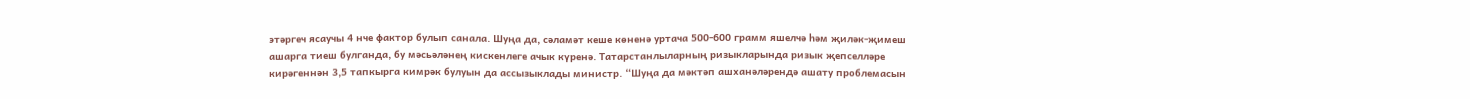этәргеч ясаучы 4 нче фактор булып санала. Шуңа да, сәламәт кеше көненә уртача 500-600 грамм яшелчә һәм җиләк-җимеш ашарга тиеш булганда, бу мәсьәләнең кискенлеге ачык күренә. Татарстанлыларның ризыкларында ризык җепселләре кирәгеннән 3,5 тапкырга кимрәк булуын да ассызыклады министр. “Шуңа да мәктәп ашханәләрендә ашату проблемасын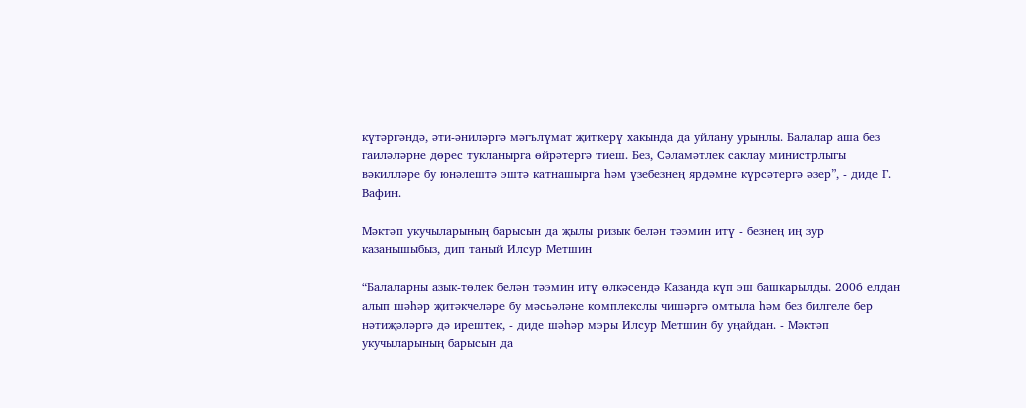күтәргәндә, әти-әниләргә мәгълүмат җиткерү хакында да уйлану урынлы. Балалар аша без гаиләләрне дөрес тукланырга өйрәтергә тиеш. Без, Сәламәтлек саклау министрлыгы вәкилләре бу юнәлештә эштә катнашырга һәм үзебезнең ярдәмне күрсәтергә әзер”, - диде Г. Вафин.

Мәктәп укучыларының барысын да җылы ризык белән тәэмин итү - безнең иң зур казанышыбыз, дип таный Илсур Метшин

“Балаларны азык-төлек белән тәэмин итү өлкәсендә Казанда күп эш башкарылды. 2006 елдан алып шәһәр җитәкчеләре бу мәсьәләне комплекслы чишәргә омтыла һәм без билгеле бер нәтиҗәләргә дә ирештек, - диде шәһәр мэры Илсур Метшин бу уңайдан. - Мәктәп укучыларының барысын да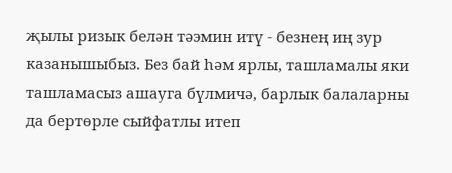җылы ризык белән тәэмин итү - безнең иң зур казанышыбыз. Без бай һәм ярлы, ташламалы яки ташламасыз ашауга бүлмичә, барлык балаларны да бертөрле сыйфатлы итеп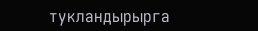тукландырырга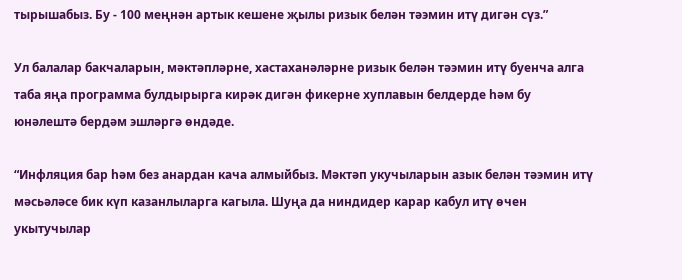тырышабыз. Бу - 100 меңнән артык кешене җылы ризык белән тәэмин итү дигән сүз.”

Ул балалар бакчаларын, мәктәпләрне, хастаханәләрне ризык белән тәэмин итү буенча алга таба яңа программа булдырырга кирәк дигән фикерне хуплавын белдерде һәм бу юнәлештә бердәм эшләргә өндәде.

“Инфляция бар һәм без анардан кача алмыйбыз. Мәктәп укучыларын азык белән тәэмин итү мәсьәләсе бик күп казанлыларга кагыла. Шуңа да ниндидер карар кабул итү өчен укытучылар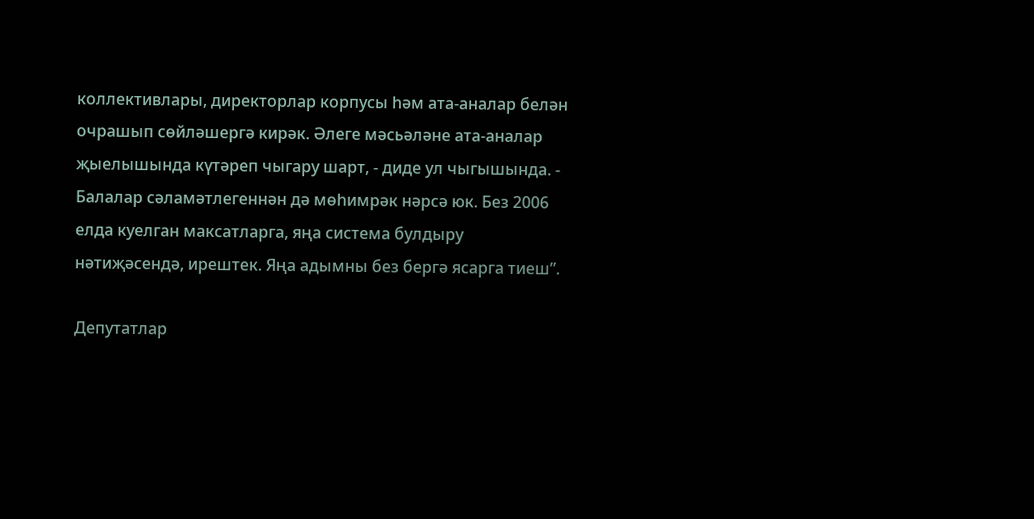коллективлары, директорлар корпусы һәм ата-аналар белән очрашып сөйләшергә кирәк. Әлеге мәсьәләне ата-аналар җыелышында күтәреп чыгару шарт, - диде ул чыгышында. - Балалар сәламәтлегеннән дә мөһимрәк нәрсә юк. Без 2006 елда куелган максатларга, яңа система булдыру нәтиҗәсендә, ирештек. Яңа адымны без бергә ясарга тиеш”.

Депутатлар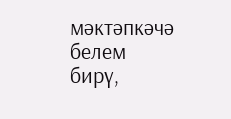мәктәпкәчә белем бирү,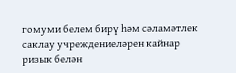гомуми белем бирү һәм сәламәтлек саклау учреждениеләрен кайнар ризык белән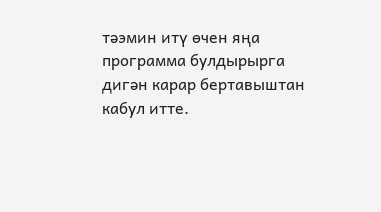тәэмин итү өчен яңа программа булдырырга дигән карар бертавыштан кабул итте.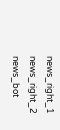news_right_1
news_right_2
news_bot